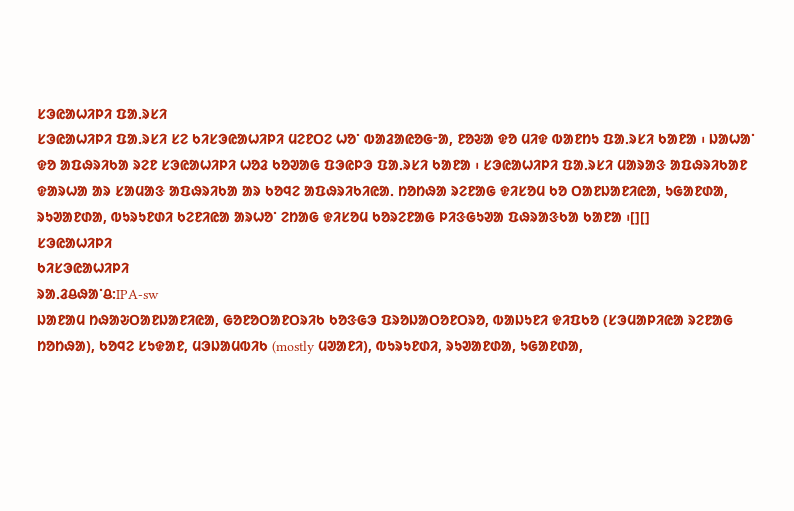ᱥᱳᱭᱟᱦᱤᱞᱤ ᱯᱟᱹᱨᱥᱤ
ᱥᱳᱭᱟᱦᱤᱞᱤ ᱯᱟᱹᱨᱥᱤ ᱥᱮ ᱠᱤᱥᱳᱭᱟᱦᱤᱞᱤ ᱢᱮᱱᱛᱮ ᱦᱚᱸ ᱵᱟᱲᱟᱭᱚᱜᱼᱟ, ᱱᱚᱶᱟ ᱫᱚ ᱢᱤᱫ ᱵᱟᱱᱴᱩ ᱯᱟᱹᱨᱥᱤ ᱠᱟᱱᱟ ᱾ ᱡᱟᱦᱟᱸ ᱫᱚ ᱟᱯᱷᱨᱤᱠᱟ ᱨᱮᱱ ᱥᱳᱭᱟᱦᱤᱞᱤ ᱦᱚᱲ ᱠᱚᱣᱟᱜ ᱯᱳᱭᱞᱳ ᱯᱟᱹᱨᱥᱤ ᱠᱟᱱᱟ ᱾ ᱥᱳᱭᱟᱦᱤᱞᱤ ᱯᱟᱹᱨᱥᱤ ᱢᱟᱨᱟᱝ ᱟᱯᱷᱨᱤᱠᱟᱱ ᱫᱟᱨᱦᱟ ᱟᱨ ᱥᱟᱢᱟᱝ ᱟᱯᱷᱨᱤᱠᱟ ᱟᱨ ᱠᱚᱧᱮ ᱟᱯᱷᱨᱤᱠᱤᱭᱟᱹ ᱴᱚᱴᱷᱟ ᱨᱮᱱᱟᱜ ᱫᱤᱥᱚᱢ ᱠᱚ ᱛᱟᱱᱡᱟᱱᱤᱭᱟ, ᱩᱜᱟᱱᱰᱟ, ᱨᱩᱣᱟᱱᱰᱟ, ᱵᱩᱨᱩᱱᱰᱤ ᱠᱮᱱᱤᱭᱟ ᱟᱨᱦᱚᱸ ᱮᱴᱟᱜ ᱫᱤᱥᱚᱢ ᱠᱚᱨᱮᱱᱟᱜ ᱞᱤᱝᱜᱩᱣᱟ ᱯᱷᱨᱟᱝᱠᱟ ᱠᱟᱱᱟ ᱾[][]
ᱥᱳᱭᱟᱦᱤᱞᱤ
ᱠᱤᱥᱳᱭᱟᱦᱤᱞᱤ
ᱨᱟᱹᱲᱪᱷᱟᱸᱪ:IPA-sw
ᱡᱟᱱᱟᱢ ᱴᱷᱟᱶᱛᱟᱱᱡᱟᱱᱤᱭᱟ, ᱜᱚᱱᱚᱛᱟᱱᱛᱨᱤᱠ ᱠᱚᱝᱜᱳ ᱯᱨᱚᱡᱟᱛᱚᱱᱛᱨᱚ, ᱵᱟᱡᱩᱱᱤ ᱫᱤᱯᱠᱚ (ᱥᱳᱢᱟᱞᱤᱭᱟ ᱨᱮᱱᱟᱜ ᱴᱚᱴᱷᱟ), ᱠᱚᱧᱮ ᱥᱩᱫᱟᱱ, ᱢᱳᱡᱟᱢᱵᱤᱠ (mostly ᱢᱣᱟᱱᱤ), ᱵᱩᱨᱩᱱᱰᱤ, ᱨᱩᱣᱟᱱᱰᱟ, ᱩᱜᱟᱱᱰᱟ,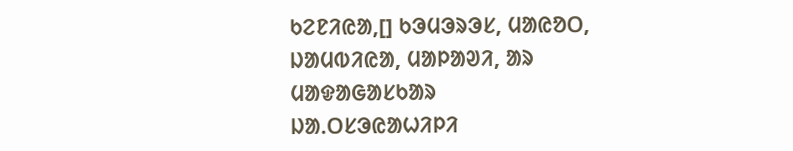ᱠᱮᱱᱤᱭᱟ,[] ᱠᱳᱢᱳᱨᱳᱥ, ᱢᱟᱭᱚᱛ, ᱡᱟᱢᱵᱤᱭᱟ, ᱢᱟᱞᱟᱣᱤ, ᱟᱨ ᱢᱟᱫᱟᱜᱟᱥᱠᱟᱨ
ᱡᱟᱹᱛᱥᱳᱭᱟᱦᱤᱞᱤ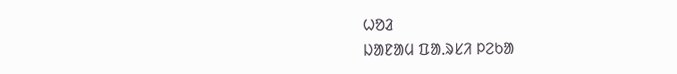ᱦᱚᱲ
ᱡᱟᱱᱟᱢ ᱯᱟᱹᱨᱥᱤ ᱞᱮᱠᱟ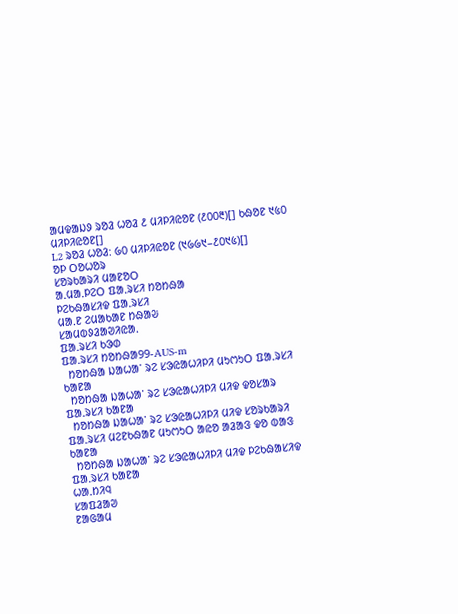ᱟᱢᱫᱟᱡᱽ ᱨᱚᱲ ᱦᱚᱲ ᱒ ᱢᱤᱞᱤᱭᱚᱱ (᱒᱐᱐᱓)[] ᱠᱷᱚᱱ ᱑᱕᱐ ᱢᱤᱞᱤᱭᱚᱱ[]
L2 ᱨᱚᱲ ᱦᱚᱲ: ᱙᱐ ᱢᱤᱞᱤᱭᱚᱱ (᱑᱙᱙᱑–᱒᱐᱑᱕)[]
ᱚᱞ ᱛᱚᱦᱚᱨ
ᱥᱚᱨᱠᱟᱨᱤ ᱢᱟᱱᱚᱛ
ᱟᱹᱢᱟᱹᱞᱮᱛ ᱯᱟᱹᱨᱥᱤ ᱴᱚᱴᱷᱟ
ᱞᱮᱠᱷᱟᱥᱤᱫ ᱯᱟᱹᱨᱥᱤ
ᱢᱟᱹᱱ ᱮᱢᱟᱠᱟᱱ ᱴᱷᱟᱶ
ᱥᱟᱢᱵᱽᱲᱟᱣᱤᱭᱟᱹ
ᱯᱟᱹᱨᱥᱤ ᱠᱳᱰ
ᱯᱟᱹᱨᱥᱤ ᱴᱚᱴᱷᱟ99-AUS-m
  ᱴᱚᱴᱷᱟ ᱡᱟᱦᱟᱸ ᱨᱮ ᱥᱳᱭᱟᱦᱤᱞᱤ ᱢᱩᱬᱩᱛ ᱯᱟᱹᱨᱥᱤ ᱠᱟᱱᱟ
  ᱴᱚᱴᱷᱟ ᱡᱟᱦᱟᱸ ᱨᱮ ᱥᱳᱭᱟᱦᱤᱞᱤ ᱢᱤᱫ ᱫᱚᱥᱟᱨ ᱯᱟᱹᱨᱥᱤ ᱠᱟᱱᱟ
  ᱴᱚᱴᱷᱟ ᱡᱟᱦᱟᱸ ᱨᱮ ᱥᱳᱭᱟᱦᱤᱞᱤ ᱢᱤᱫ ᱥᱚᱨᱠᱟᱨᱤ ᱯᱟᱹᱨᱥᱤ ᱢᱮᱱᱠᱷᱟᱱ ᱢᱩᱬᱩᱛ ᱟᱭᱚ ᱟᱲᱟᱝ ᱫᱚ ᱵᱟᱝ ᱠᱟᱱᱟ
  ᱴᱚᱴᱷᱟ ᱡᱟᱦᱟᱸ ᱨᱮ ᱥᱳᱭᱟᱦᱤᱞᱤ ᱢᱤᱫ ᱞᱮᱠᱷᱟᱥᱤᱫ ᱯᱟᱹᱨᱥᱤ ᱠᱟᱱᱟ
ᱦᱟᱹᱴᱤᱧ
ᱥᱟᱯᱲᱟᱣ
ᱱᱟᱜᱟᱢ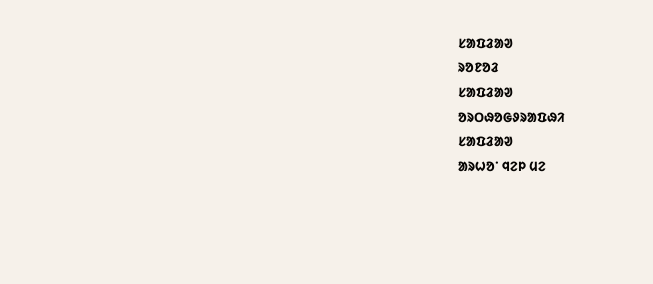ᱥᱟᱯᱲᱟᱣ
ᱨᱚᱱᱚᱲ
ᱥᱟᱯᱲᱟᱣ
ᱚᱨᱛᱷᱚᱜᱽᱨᱟᱯᱷᱤ
ᱥᱟᱯᱲᱟᱣ
ᱟᱨᱦᱚᱸ ᱧᱮᱞ ᱢᱮ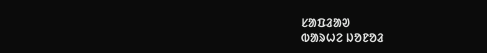ᱥᱟᱯᱲᱟᱣ
ᱵᱟᱨᱦᱮ ᱡᱚᱱᱚᱲ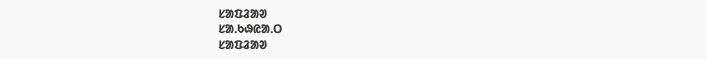ᱥᱟᱯᱲᱟᱣ
ᱥᱟᱹᱠᱷᱭᱟᱹᱛ
ᱥᱟᱯᱲᱟᱣ